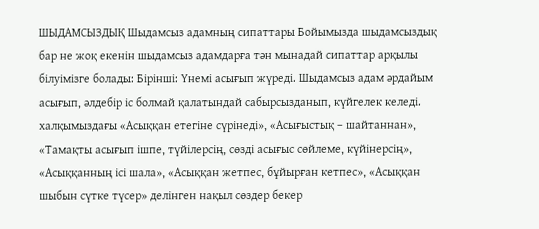ШЫДАМСЫЗДЫҚ Шыдамсыз адамның сипаттары Бойымызда шыдамсыздық бар не жоқ екенін шыдамсыз адамдарға тән мынадай сипаттар арқылы білуімізге болады: Бірінші: Үнемі асығып жүреді. Шыдамсыз адам әрдайым асығып, әлдебір іс болмай қалатындай сабырсызданып, күйгелек келеді. халқымыздағы «Асыққан етегіне сүрінеді», «Асығыстық – шайтаннан», «Тамақты асығып ішпе, түйілерсің, сөзді асығыс сөйлеме, күйінерсің», «Асыққанның ісі шала», «Асыққан жетпес, бұйырған кетпес», «Асыққан шыбын сүтке түсер» делінген нақыл сөздер бекер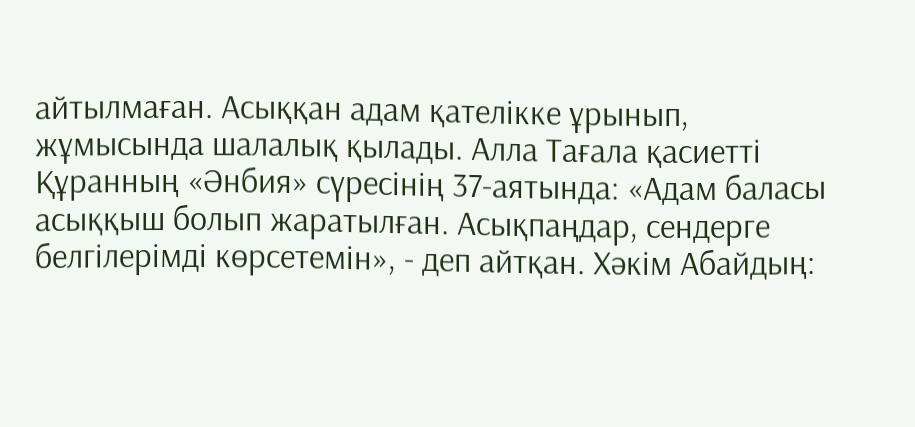айтылмаған. Асыққан адам қателікке ұрынып, жұмысында шалалық қылады. Алла Тағала қасиетті Құранның «Әнбия» сүресінің 37-аятында: «Адам баласы асыққыш болып жаратылған. Асықпаңдар, сендерге белгілерімді көрсетемін», - деп айтқан. Хәкім Абайдың: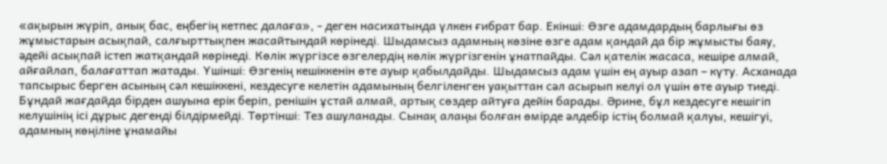«ақырын жүріп, анық бас, еңбегің кетпес далаға», - деген насихатында үлкен ғибрат бар. Екінші: Өзге адамдардың барлығы өз жұмыстарын асықпай, салғырттықпен жасайтындай көрінеді. Шыдамсыз адамның көзіне өзге адам қандай да бір жұмысты баяу, әдейі асықпай істеп жатқандай көрінеді. Көлік жүргізсе өзгелердің көлік жүргізгенін ұнатпайды. Сәл қателік жасаса, кешіре алмай, айғайлап, балағаттап жатады. Үшінші: Өзгенің кешіккенін өте ауыр қабылдайды. Шыдамсыз адам үшін ең ауыр азап – күту. Асханада тапсырыс берген асының сәл кешіккені, кездесуге келетін адамының белгіленген уақыттан сәл асырып келуі ол үшін өте ауыр тиеді. Бұндай жағдайда бірден ашуына ерік беріп, ренішін ұстай алмай, артық сөздер айтуға дейін барады. Әрине, бұл кездесуге кешігіп келушінің ісі дұрыс дегенді білдірмейді. Төртінші: Тез ашуланады. Сынақ алаңы болған өмірде әлдебір істің болмай қалуы, кешігуі, адамның көңіліне ұнамайы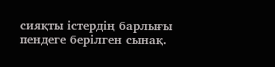сияқты істердің барлығы пендеге берілген сынақ.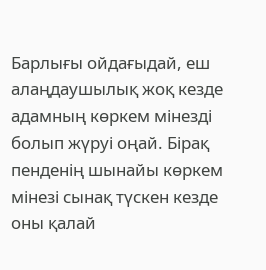Барлығы ойдағыдай, еш алаңдаушылық жоқ кезде адамның көркем мінезді болып жүруі оңай. Бірақ пенденің шынайы көркем мінезі сынақ түскен кезде оны қалай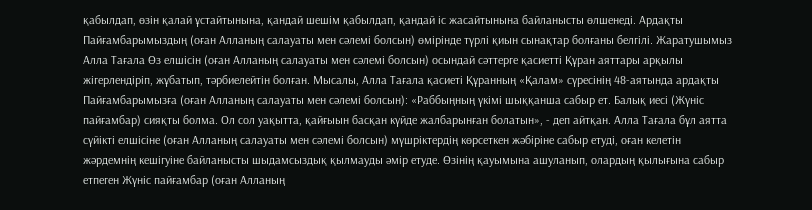қабылдап, өзін қалай ұстайтынына, қандай шешім қабылдап, қандай іс жасайтынына байланысты өлшенеді. Ардақты Пайғамбарымыздың (оған Алланың салауаты мен сәлемі болсын) өмірінде түрлі қиын сынақтар болғаны белгілі. Жаратушымыз Алла Тағала Өз елшісін (оған Алланың салауаты мен сәлемі болсын) осындай сәттерге қасиетті Құран аяттары арқылы жігерлендіріп, жұбатып, тәрбиелейтін болған. Мысалы, Алла Тағала қасиеті Құранның «Қалам» сүресінің 48-аятында ардақты Пайғамбарымызға (оған Алланың салауаты мен сәлемі болсын): «Раббыңның үкімі шыққанша сабыр ет. Балық иесі (Жүніс пайғамбар) сияқты болма. Ол сол уақытта, қайғыын басқан күйде жалбарынған болатын», - деп айтқан. Алла Тағала бұл аятта сүйікті елшісіне (оған Алланың салауаты мен сәлемі болсын) мүшріктердің көрсеткен жәбіріне сабыр етуді, оған келетін жәрдемнің кешігуіне байланысты шыдамсыздық қылмауды әмір етуде. Өзінің қауымына ашуланып, олардың қылығына сабыр етпеген Жүніс пайғамбар (оған Алланың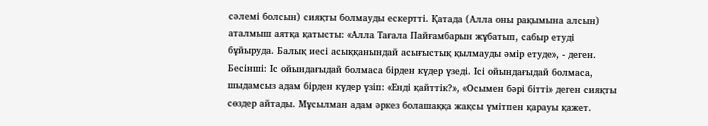сәлемі болсын) сияқты болмауды ескертті. Қатада (Алла оны рақымына алсын) аталмыш аятқа қатысты: «Алла Тағала Пайғамбарын жұбатып, сабыр етуді бұйыруда. Балық иесі асыққанындай асығыстық қылмауды әмір етуде», - деген. Бесінші: Іс ойындағыдай болмаса бірден күдер үзеді. Ісі ойындағыдай болмаса, шыдамсыз адам бірден күдер үзіп: «Енді қайттік?», «Осымен бәрі бітті» деген сияқты сөздер айтады. Мұсылман адам әркез болашаққа жақсы үмітпен қарауы қажет.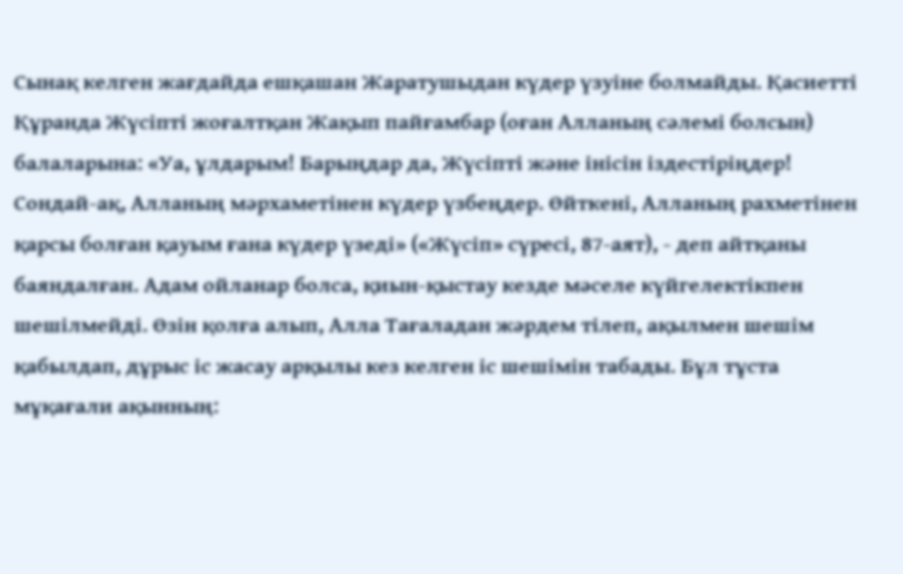Сынақ келген жағдайда ешқашан Жаратушыдан күдер үзуіне болмайды. Қасиетті Құранда Жүсіпті жоғалтқан Жақып пайғамбар (оған Алланың сәлемі болсын) балаларына: «Уа, ұлдарым! Барыңдар да, Жүсіпті және інісін іздестіріңдер! Сондай-ақ, Алланың мәрхаметінен күдер үзбеңдер. Өйткені, Алланың рахметінен қарсы болған қауым ғана күдер үзеді» («Жүсіп» сүресі, 87-аят), - деп айтқаны баяндалған. Адам ойланар болса, қиын-қыстау кезде мәселе күйгелектікпен шешілмейді. Өзін қолға алып, Алла Тағаладан жәрдем тілеп, ақылмен шешім қабылдап, дұрыс іс жасау арқылы кез келген іс шешімін табады. Бұл тұста мұқағали ақынның: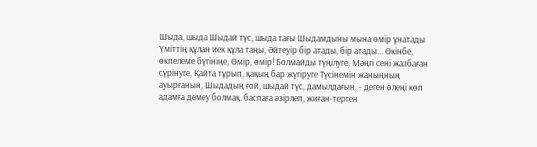Шыда, шыда Шыдай түс, шыда тағы Шыдамдыны мына өмір ұнатады Үміттің құлан иек құла таңы, Әйтеуір бір атады, бір атады... Өкінбе, өкпелеме бүгініңе, Өмір, өмір! Болмайды түңілуге, Мәңгі сені жазбаған сүрінуге, Қайта тұрып, қақың бар жүгіруге Түсінемін жаныңның ауырғанын, Шыдадың ғой, шыдай түс, дамылдағын, - деген өлеңі көп адамға демеу болмақ. баспаға әзірлеп, жиған-терген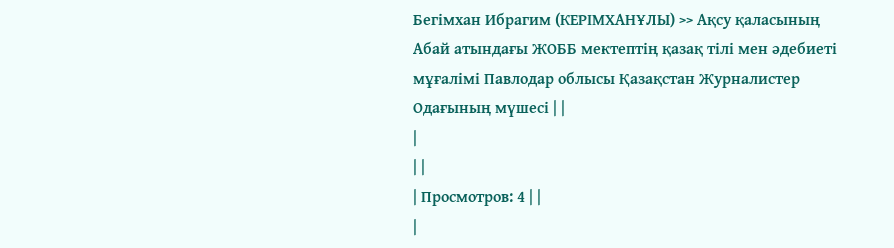Бегімхан Ибрагим (КЕРІМХАНҰЛЫ) >> Ақсу қаласының Абай атындағы ЖОББ мектептің қазақ тілі мен әдебиеті мұғалімі Павлодар облысы Қазақстан Журналистер Одағының мүшесі | |
|
| |
| Просмотров: 4 | |
|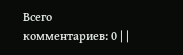Всего комментариев: 0 | |